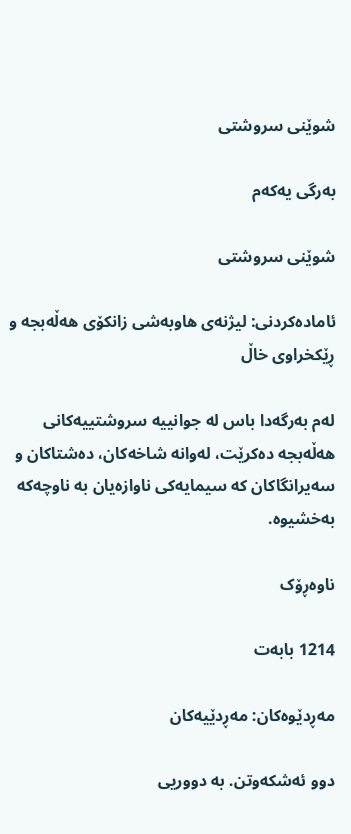شوێنی سروشتی

بەرگی یەکەم

شوێنی سروشتی

ئامادەکردنی: لیژنه‌ی هاوبه‌شی زانكۆی هه‌ڵه‌بجه‌ و ڕێكخراوی خاڵ

لەم بەرگەدا باس لە جوانییە سروشتییەکانی هەڵەبجە دەکرێت، لەوانە شاخەکان، دەشتاکان و سەیرانگاکان کە سیمایەکی ناوازەیان بە ناوچەکە بەخشیوە.

ناوەڕۆک

1214 بابەت

مەڕدێوەکان: مەڕدێیەکان

دوو ئەشکەوتن. بە دووریی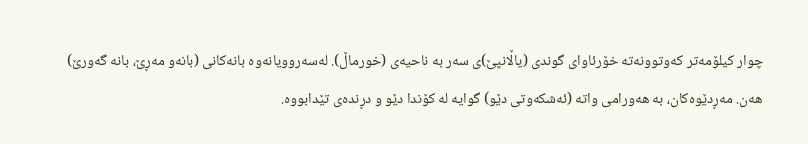چوار کیلۆمەتر کەوتوونەتە خۆرئاوای گوندی (یاڵانپێ)ى سەر بە ناحیەی (خورماڵ). لەسەروویانەوە بانەکانی (بانەو مەڕێ، بانە گەورێ) هەن‌. مەڕدێوەکان، بە هەورامی واتە (ئەشکەوتی دێو) گوایە لە کۆندا دێو و دڕندەی تێدابووه.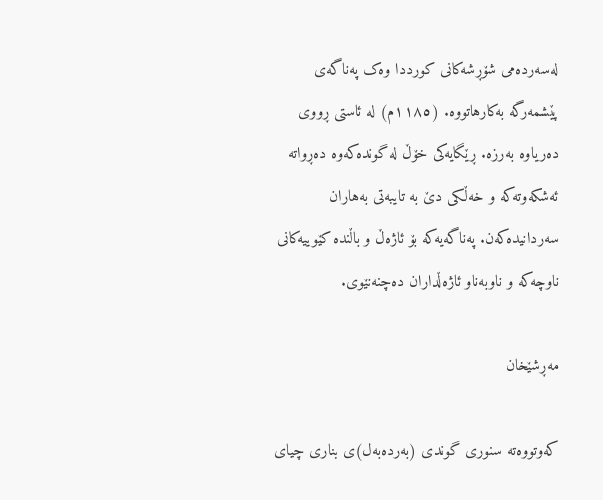لەسەردەمی شۆڕشەکانی کورددا وەک پەناگەی پێشمەرگە بەکارهاتووە. (١١٨٥م) لە ئاستی ڕووی دەریاوە بەرزە. ڕێگایەکی خۆڵ لە گوندەکەوە دەڕواتە ئەشکەوتەکە و خەڵکی دێ بە تایبەتی بەهاران سەردانیدەکەن. پەناگەیەکە بۆ ئاژەڵ و باڵندە کێوییەکانی ناوچەکە و ناوبەناو ئاژەڵداران دەچنەنێوی.

مەڕشێخان

کەوتووەتە سنوری گوندی (بەردەبەل)ی بناری چیای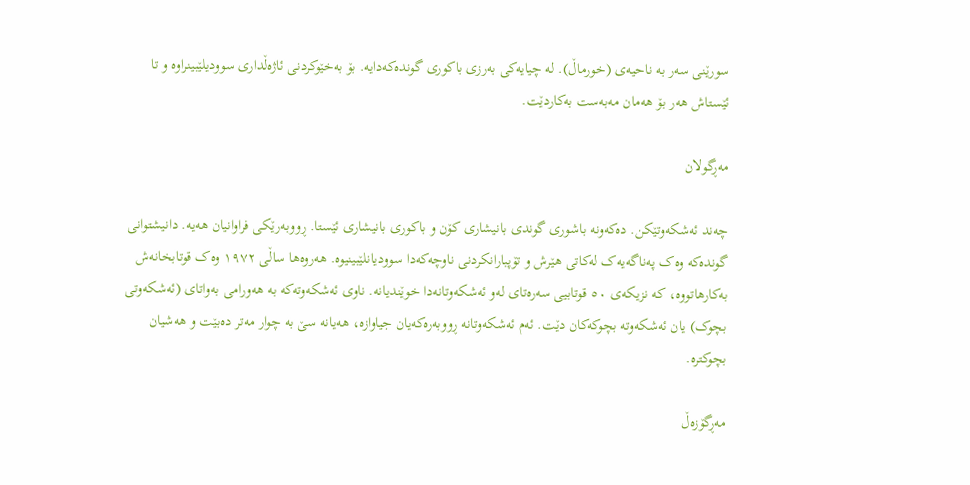سورێنی سەر بە ناحیەی (خورماڵ). لە چیایەکی بەرزی باکوری گوندەکەدایە. بۆ بەخێوکردنی ئاژەڵداری سوودیلێبینراوە و تا ئێستاش هەر بۆ هەمان مەبەست بەکاردێت.

مەڕگولان

چەند ئەشکەوتێکن‌. دەکەونە‌ باشوری گوندی بانیشاری کۆن و باکورى بانيشارى ئێستا. ڕووبەرێکی فراوانیان هەیە. دانیشتوانی گوندەکە وەک پەناگەیەک لەکاتی هێرش و تۆپبارانکردنى ناوچەکەدا سوودیانلێبینیوە. هەروەها ‌ساڵی ١٩٧٢ وەک قوتابخانەش بەکارهاتووه، کە نزیکەی ٥٠ قوتابیی سەرەتای لەو ئەشکەوتانەدا خوێندیانە. ناوی ئەشکەوتەکە بە هەورامی بەواتای (ئەشکەوتى بچوک) یان ئەشکەوتە بچوکەکان دێت. ئەم ئەشکەوتانە ڕووبەرەکەیان جیاوازە، هەیانە سێ بە چوار مەتر دەبێت و هەشیان بچوکترە.

مەڕگۆزەڵ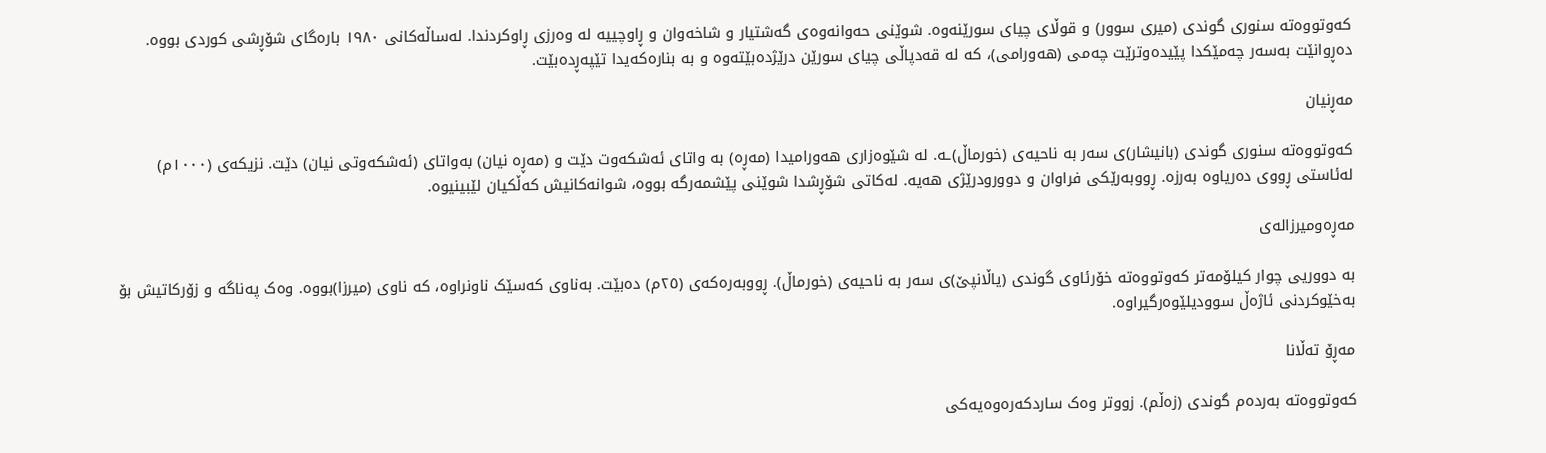کەوتووەتە سنورى گوندی (میری سوور) و قوڵای چیای سورێنەوە. شوێنی حەوانەوەی گەشتیار و شاخەوان و ڕاوچییە لە وەرزی ڕاوکردندا. لەساڵەکانی ١٩٨٠ بارەگای شۆڕشی کوردی بووە. دەڕوانێت بەسەر چەمێکدا پێیدەوترێت چەمی (هەورامی)، کە لە قەدپاڵی چیای سورێن درێژدەبێتەوە و بە بنارەکەیدا تێپەڕدەبێت.

مەڕنیان

کەوتووەتە سنوری گوندی (بانیشار)ی سەر بە ناحیەی (خورماڵ)ـە. لە شێوەزاری هەورامیدا (مەڕە) بە واتای ئەشکەوت دێت و (مەڕە نیان) بەواتای (ئەشکەوتی نیان) دێت. نزیکەی (١٠٠٠م) لەئاستی ڕووی دەریاوە بەرزە. ڕووبەرێکی فراوان و دوورودرێژی هەیە. لەکاتی شۆڕشدا شوێنی پێشمەرگە بووە، شوانەکانیش کەڵکیان لێبینیوە.

مەڕەومیرزالەی

به ‌دووریی چوار کیلۆمەتر کەوتووەتە خۆرئاوی گوندی (یاڵانپێ)ى سەر بە ناحیەی (خورماڵ). ڕووبەرەکەی (٢٥م) دەبێت. بەناوى کەسێک ناونراوە، کە ناوى (میرزا)بووە. وەک پەناگە و زۆرکاتیش بۆ بەخێوکردنى ئاژەڵ سوودیلێوەرگیراوە.

مەڕۆ تەڵانا

کەوتووەتە بەردەم گوندی (زەڵم). زووتر وەک ساردکەرەوەیەکی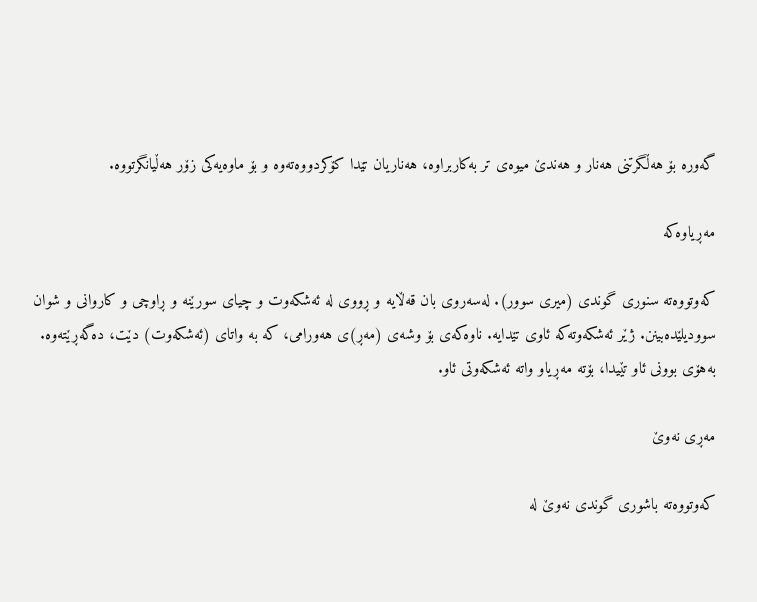گەورە بۆ هەڵگرتنی هەنار و هەندێ میوەی تر بەکاربراوە، هەناریان تێدا کۆکردووەتەوە و بۆ ماوەیەکی زۆر هەڵیانگرتووە.

مەڕیاوەکە

کەوتووەتە سنورى گوندی (میری سوور). لەسەروی بان قەڵایە و ڕووی لە ئەشکەوت و چیای سورێنە و ڕاوچی و کاروانی و شوان سوودیلێدەبینن. ژێر ئەشکەوتەکە ئاوی تێدایە. ناوەکەی بۆ وشەی (مەڕ)ی هەورامی، کە بە واتای (ئەشکەوت) دێت، دەگەڕێتەوە. بەهۆی بوونی ئاو تێیدا، بۆتە مەڕیاو واتە ئەشکەوتی ئاو.

مەڕی نەوێ

کەوتووەتە باشوری گوندی نەوێ لە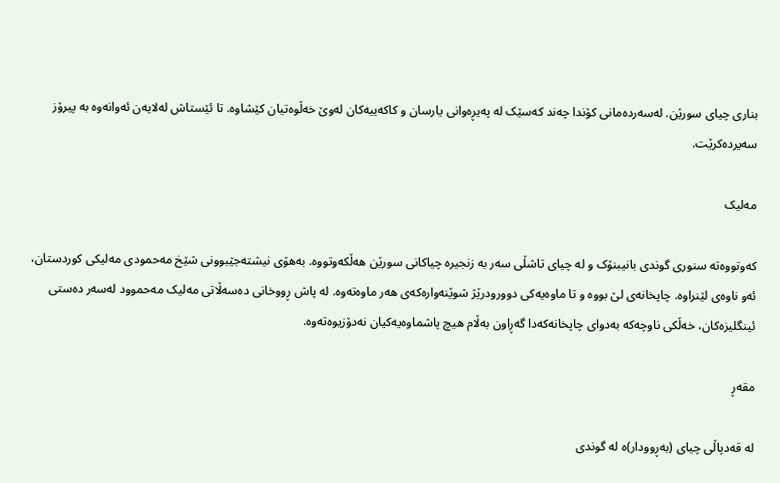بناری چیای سورێن. لەسەردەمانی کۆندا چەند کەسێک لە پەیڕەوانی یارسان و کاکەییەکان لەوێ خەڵوەتیان کێشاوە. تا ئێستاش لەلایەن ئەوانەوە بە پیرۆز سەیردەکرێت.

مەلیک

کەوتووەتە سنوری گوندی بانیبنۆک و لە چیای تاشڵی سەر بە زنجیرە چیاکانی سورێن هەڵکەوتووە. بەهۆی نیشتەجێبوونی شێخ مەحمودی مەلیکی کوردستان، ئەو ناوەی لێنراوە. چاپخانەی لێ بووە و تا ماوەیەکی دوورودرێژ شوێنەوارەکەی هەر ماوەتەوە. لە پاش ڕووخانی دەسەڵاتی مەلیک مەحموود لەسەر دەستی ئینگلیزەکان، خەڵکی ناوچەکە بەدوای چاپخانەکەدا گەڕاون بەڵام هیچ پاشماوەیەکیان نەدۆزیوەتەوە.

مقەڕ

لە قەدپاڵی چیای (بەڕوودار)ە لە گوندی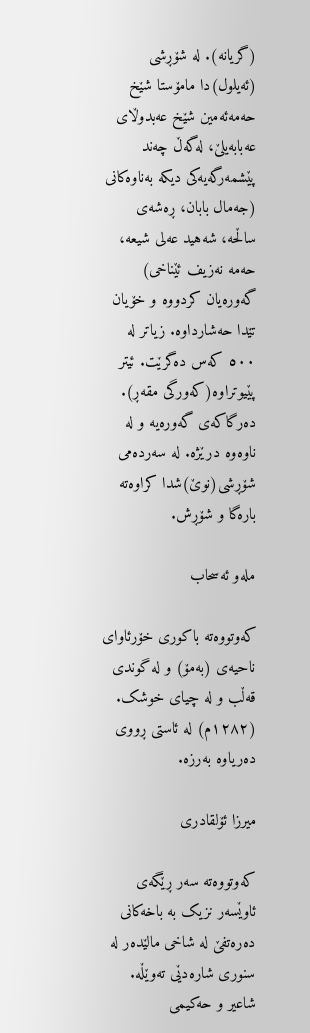(گریانە). لە شۆڕشی (ئەیلول)دا مامۆستا شێخ حەمەئەمین شێخ عەبدوڵای عەبابەیلێ، لەگەڵ چەند پێشمەرگەیەکی دیکە بەناوەکانی (جەمال بابان، ڕەشەی ساڵحە، شەهید عەلی شیعە، حەمە نەزیف ئێناخی) گەورەیان کردووە و خۆیان تێدا حەشارداوە. زیاتر لە ٥٠٠ کەس دەگرێت. ئیتر پێیوتراوە(کەورگی مقەڕ). دەرگاکەی گەورەیە و لە ناوەوە درێژە. لە سەردەمی شۆڕشی(نوێ)شدا کراوەتە بارەگا و شۆڕش.

ملەو ئەسحاب

کەوتووەتە باکوری خۆرئاوای ناحیەی (بەمۆ) و لە گوندی قەڵب و لە چیای خوشک. (١٢٨٢م) لە ئاستی ڕووی دەریاوە بەرزە.

میرزا ئۆلقادری

کەوتووەتە سەر ڕێگەی ئاوێسەر نزیک بە باخەکانی دەرەتفێ لە شاخی مالێدەر لە سنوری شارەدێی تەوێڵە. شاعیر و حەکیمی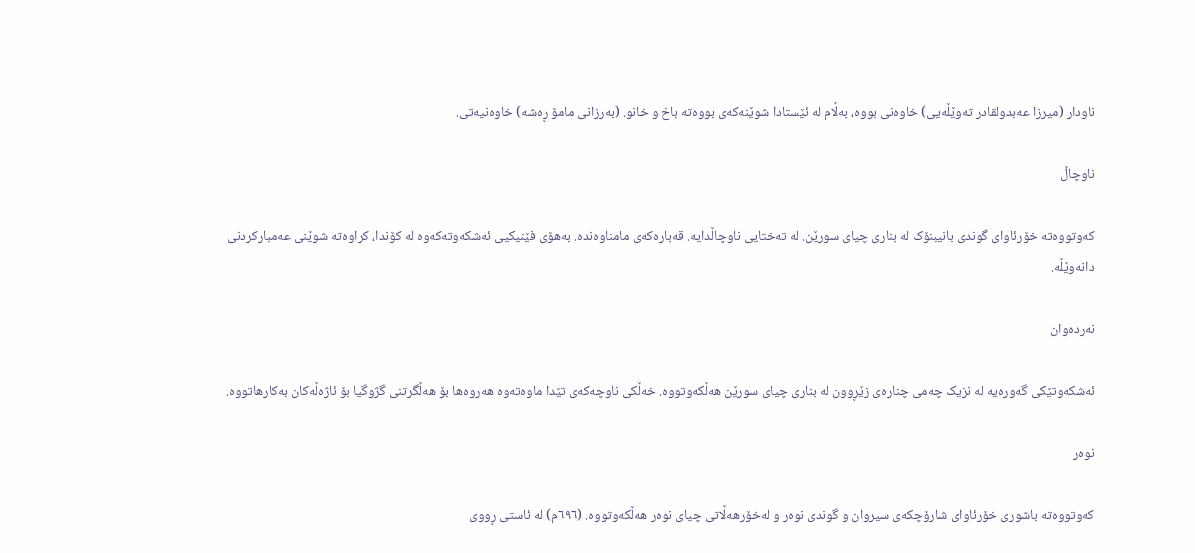ناودار (میرزا عەبدولقادر تەوێڵەیی) خاوەنی بووە، بەڵام لە ئێستادا شوێنەکەی بووەتە باخ و خانو. (بەرزانی مامۆ ڕەشە) خاوەنیەتی.

ناوچاڵ

کەوتووەتە خۆرئاوای گوندی بانیبنۆک لە بناری چیای سورێن. لە تەختایی ناوچاڵدایە. قەبارەکەی مامناوەندە. بەهۆی فێنیکیی ئەشکەوتەکەوە لە کۆندا، کراوەتە شوێنی عەمبارکردنی دانەوێڵە.

نەردەوان

ئەشکەوتێکی گەورەیە لە نزیک چەمی چنارەی زێڕوون لە بناری چیای سورێن هەڵکەوتووە. خەڵکی ناوچەکەی تێدا ماوەتەوە هەروەها بۆ هەڵگرتنی گژوگیا بۆ ئاژەڵەکان بەکارهاتووە.

نوەر

کەوتووەتە باشوری خۆرئاوای شارۆچکەی سیروان و گوندی نوەر و لەخۆرهەڵاتی چیای نوەر هەڵکەوتووه. (٦٩٦م) لە ئاستی ڕووی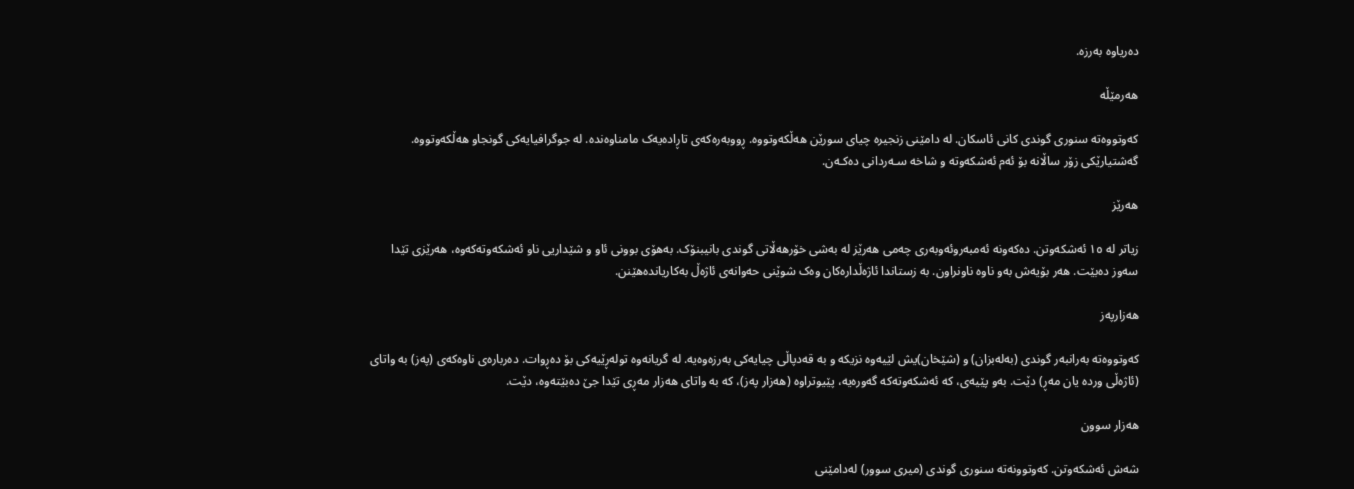دەریاوە بەرزە.

هەرمێڵە

کەوتووەتە سنوری گوندی کانی ئاسکان. لە دامێنی زنجیرە چیای سورێن هەڵکەوتووە. ڕووبەرەکەی تاڕادەیەک مامناوەندە. لە جوگرافیایەکی گونجاو هەڵکەوتووە. گەشتیارێکی زۆر ساڵانە بۆ ئەم ئەشکەوتە و شاخە سـەردانی دەکـەن.

هەرێز

زیاتر لە ١٥ ئەشکەوتن. دەکەونە ئەمبەروئەوبەری چەمی هەرێز لە بەشی خۆرهەڵاتی‌ گوندی بانیبنۆک. بەهۆی بوونی ئاو و شێداریی ناو ئەشکەوتەکەوە، هەرێزی تێدا سەوز دەبێت. هەر بۆیەش بەو ناوە ناونراون. بە زستاندا ئاژەڵدارەکان وەک شوێنی حەوانەی ئاژەڵ بەکاریاندەهێنن.

هەزارپەز

کەوتووەتە بەرانبەر گوندی (بەلەبزان) و (شێخان)یش لێیەوە نزیکە و بە قەدپاڵی چیایەکی بەرزەوەیە. لە گریانەوە تولەڕێیەکی بۆ دەڕوات. دەربارەی ناوەکەی (پەز) بە واتای (ئاژەڵی وردە یان مەڕ) دێت. بەو پێیەی، کە ئەشکەوتەکە گەورەیە، پێیوتراوە (هەزار پەز)، کە بە واتای هەزار مەڕی تێدا جێ دەبێتەوە، دێت.

هەزار سوون

شەش ئەشکەوتن. کەوتوونەتە سنوری گوندی (میری سوور) لەدامێنی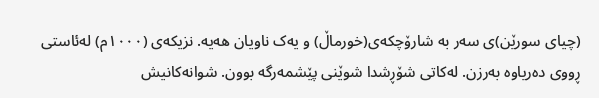(چیای سورێن)ی سەر بە شارۆچکەی(خورماڵ) و یەک ناویان هەیە. نزیکەی (١٠٠٠م) لەئاستی ڕووی دەریاوە بەرزن. لەکاتی شۆڕشدا شوێنی پێشمەرگە بوون. شوانەکانیش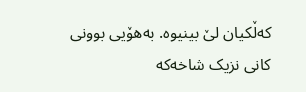کەڵکیان لێ بینیوە. بەهۆیی بوونی کانی نزیک شاخەکە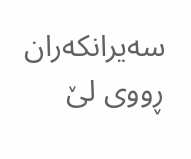سەیرانکەران ڕووی لێ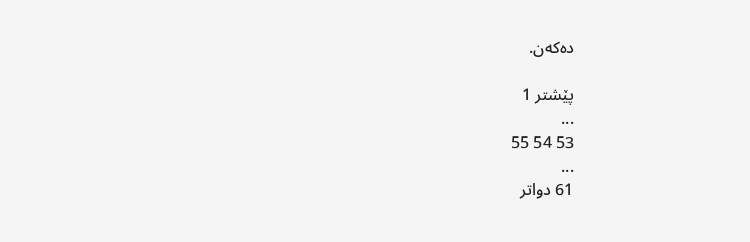دەکەن.

پێشتر 1
...
53 54 55
...
61 دواتر